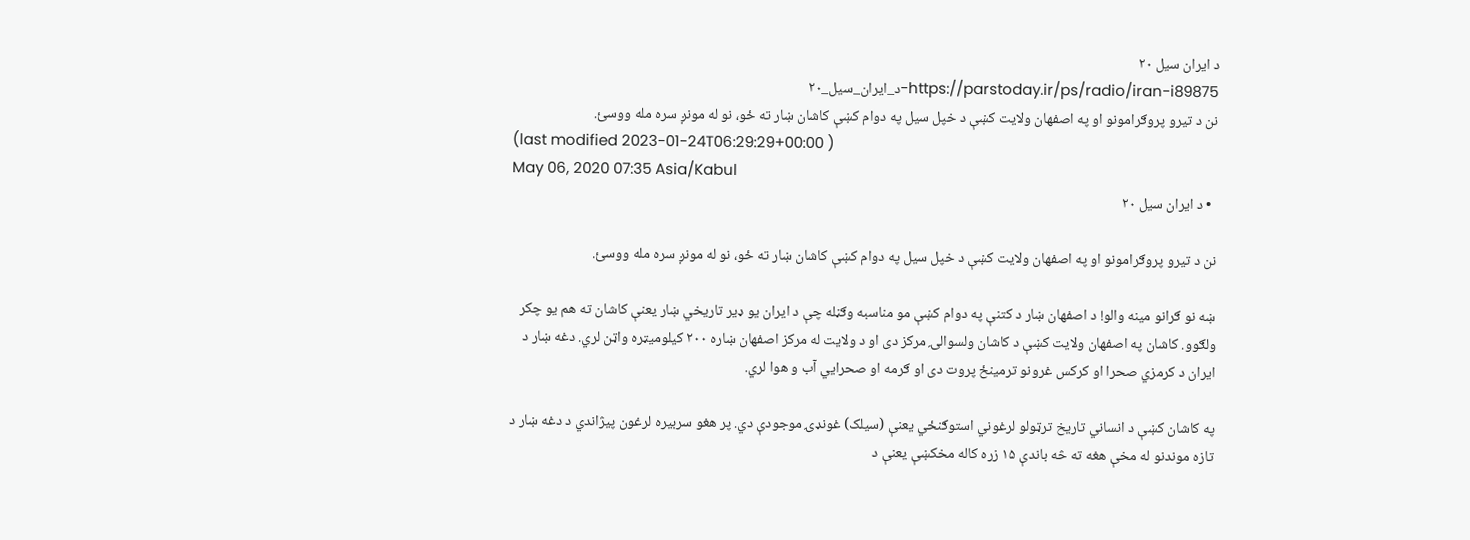د ایران سیل ۲۰
https://parstoday.ir/ps/radio/iran-i89875-د_ایران_سیل_۲۰
نن د تیرو پروګرامونو او په اصفهان ولایت کښې د خپل سیل په دوام کښې کاشان ښار ته ځو، نو له مونږ سره مله ووسئ.
(last modified 2023-01-24T06:29:29+00:00 )
May 06, 2020 07:35 Asia/Kabul
  • د ایران سیل ۲۰

نن د تیرو پروګرامونو او په اصفهان ولایت کښې د خپل سیل په دوام کښې کاشان ښار ته ځو، نو له مونږ سره مله ووسئ.

ښه نو ګرانو مینه والو! د اصفهان ښار د کتنې په دوام کښې مو مناسبه وګڼله چې د ایران یو ډیر تاریخي ښار یعنې کاشان ته هم یو چکر ولګوو. کاشان په اصفهان ولایت کښې د کاشان ولسوالۍ مرکز دی او د ولایت له مرکز اصفهان ښاره ۲۰۰ کیلومیټره واټن لري. دغه ښار د ایران د کرمزي صحرا او کرکس غرونو ترمینځ پروت دی او ګرمه او صحرايي آب و هوا لري.

په کاشان کښې د انساني تاریخ ترټولو لرغوني استوګنځي یعنې (سیلک) غونډۍ موجودې دي. پر هغو سربیره لرغون پیژاندي د دغه ښار د تازه موندنو له مخې هغه ته څه باندې ۱۵ زره کاله مخکښې یعنې د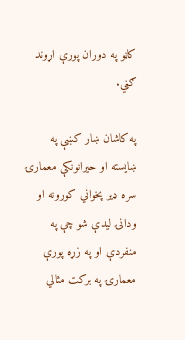کاڼو په دوران پورې اړوند ګڼي.

په کاشان ښار کښې په ښایسته او حیرانونکې معمارۍ سره ډیر پخواني کورونه او ودانۍ لیدې شو چې په منفردې او په زړه پورې معمارۍ په برکت مثالي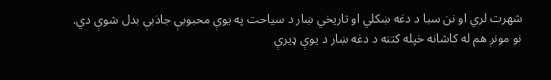شهرت لري او نن سبا د دغه ښکلي او تاریخي ښار د سیاحت په یوې محبوبې جاذبې بدل شوې دي. نو مونږ هم له کاشانه خپله کتنه د دغه ښار د یوې ډیرې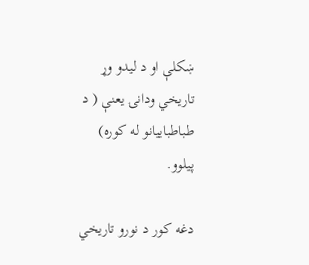ښکلې او د لیدو وړ تاریخي ودانۍ یعنې ( د طباطباییانو له کوره) پیلوو.

دغه کور د نورو تاریخي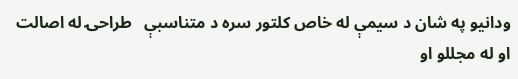ودانیو په شان د سیمې له خاص کلتور سره د متناسبې   طراحۍ له اصالت او له مجللو او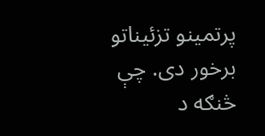پرتمینو تزئیناتو برخور دی. چې څنګه د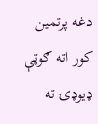دغه پرتمین کور اته ګوټې ډیوډۍ ته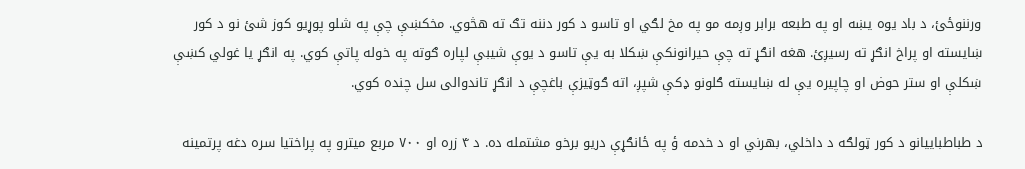ورننوځئ، د باد یوه یښه او په طبعه برابر وږمه مو په مخ لګي او تاسو د کور دننه تګ ته هڅوي. مخکښې چې په شلو پوړیو کوز شئ نو د کور ښایسته او پراخ انګړ ته رسیږئ. هغه انګړ ته چې حیرانونکې ښکلا به یې تاسو د یوې شیبې لپاره ګوته په خوله پاتې کوي. په انګړ یا غولي کښې ښکلې او ستر حوض او چاپیره یې له ښایسته ګلونو ډکې شپږ، اته ګوټیزې باغچې د انګړ تاندوالی سل چنده کوي.

د طباطباییانو د کور ټولګه د داخلي، بهرني او د خدمه ؤ په ځانګړې دریو برخو مشتمله ده. د ۴ زره او ۷۰۰ مربع میترو په پراختیا سره دغه پرتمینه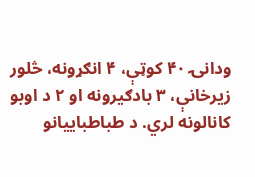ودانۍ ۴۰ کوټې، ۴ انګړونه، څلور زیرخانې، ۳ بادګیرونه او ۲ د اوبو کانالونه لري. د طباطباییانو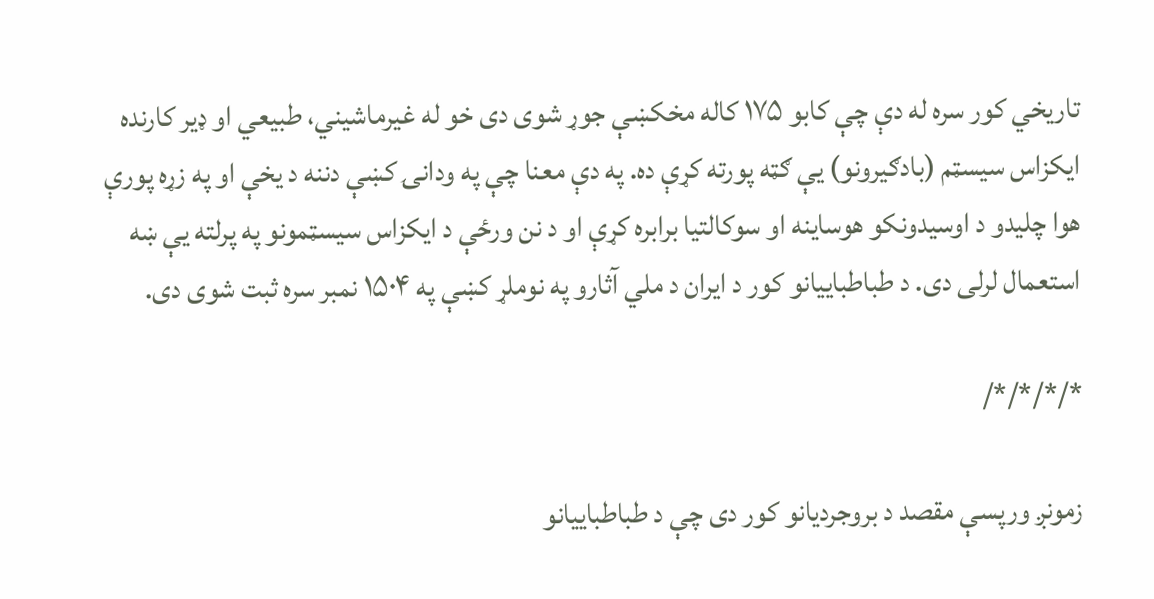تاریخي کور سره له دې چې کابو ۱۷۵ کاله مخکښې جوړ شوی دی خو له غیرماشیني، طبیعي او ډیر کارنده ایکزاس سیسټم (بادګیرونو) یې ګټه پورته کړې ده. په دې معنا چې په ودانۍ کښې دننه د یخې او په زړه پورې هوا چلیدو د اوسیدونکو هوساینه او سوکالتیا برابره کړې او د نن ورځې د ایکزاس سیسټمونو په پرلته یې ښه استعمال لرلی دی. د طباطباییانو کور د ایران د ملي آثارو په نوملړ کښې په ۱۵۰۴ نمبر سره ثبت شوی دی.

*/*/*/*/

زمونږ ورپسې مقصد د بروجردیانو کور دی چې د طباطباییانو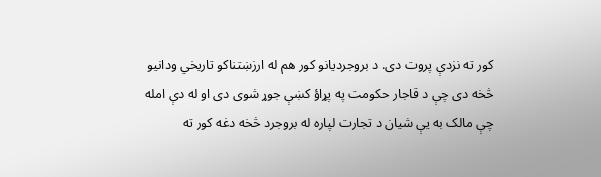کور ته نزدې پروت دی. د بروجردیانو کور هم له ارزښتناکو تاریخي ودانیو څخه دی چې د قاجار حکومت په پړاؤ کښې جوړ شوی دی او له دې امله چې مالک به یې شیان د تجارت لپاره له بروجرد څخه دغه کور ته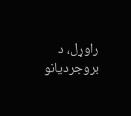راوړل، د بروجردیانو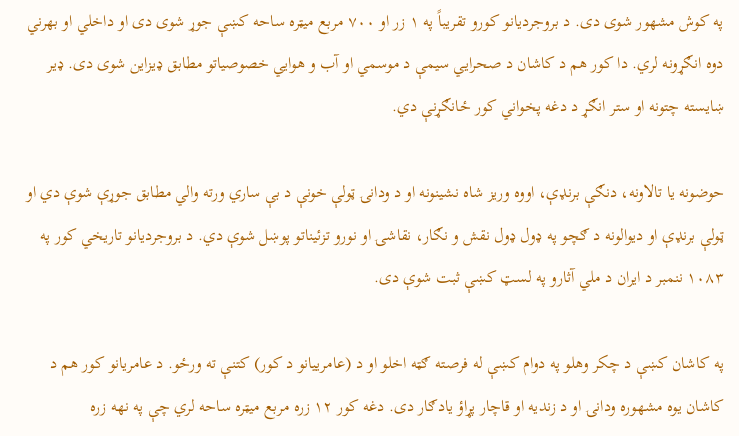په کوش مشهور شوی دی. د بروجردیانو کورو تقریباً په ۱ زر او ۷۰۰ مربع میټره ساحه کښې جوړ شوی دی او داخلي او بهرني دوه انګړونه لري. دا کور هم د کاشان د صحرايي سیمې د موسمي او آب و هوايي خصوصیاتو مطابق ډیزاین شوی دی. ډیر ښایسته چتونه او ستر انګړ د دغه پخواني کور ځانګړنې دي.

حوضونه یا تالاونه، دنګې برنډې، اووه وریز شاه نشینونه او د ودانۍ ټولې خونې د بې ساري ورته والي مطابق جوړې شوې دي او ټولې برنډې او دیوالونه د ګچو په ډول ډول نقش و نګار، نقاشۍ او نورو تزئیناتو پوښل شوې دي. د بروجردیانو تاریخي کور په ۱۰۸۳ ننمبر د ایران د ملي آثارو په لسټ کښې ثبت شوې دی.

په کاشان کښې د چکر وهلو په دوام کښې له فرصته ګټه اخلو او د (عامرییانو د کور) کتنې ته ورځو. د عامریانو کور هم د کاشان یوه مشهوره ودانۍ او د زندیه او قاچار پړاؤ یادګار دی. دغه کور ۱۲ زره مربع میټره ساحه لري چې په نهه زره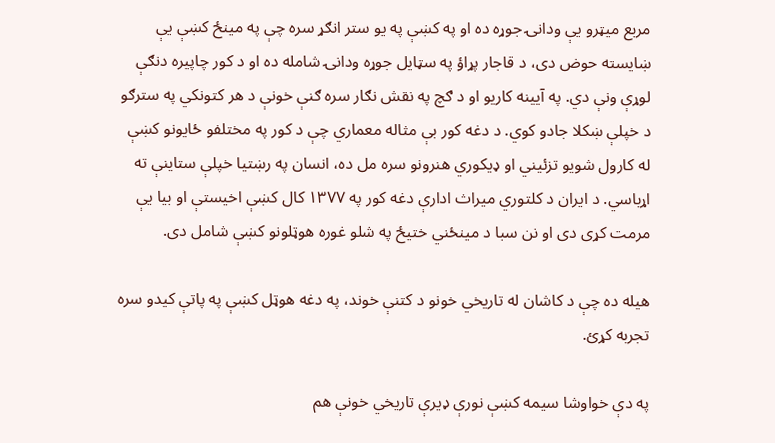مربع میټرو یې ودانۍ جوړه ده او په کښې په یو ستر انګړ سره چې په مینځ کښې یې ښایسته حوض دی، د قاجار پړاؤ په سټایل جوړه ودانۍ شامله ده او د کور چاپیره دنګې لوړې ونې دي. په آیینه کاریو او د ګچ په نقش نګار سره ګنې خونې د هر کتونکي په سترګو د خپلې ښکلا جادو کوي. د دغه کور بې مثاله معماري چې د کور په مختلفو ځایونو کښې له کارول شویو تزئیني او ډیکوري هنرونو سره مل ده، انسان په رښتیا خپلې ستاینې ته اړباسي. د ایران د کلتوري میراث ادارې دغه کور په ۱۳۷۷ کال کښې اخیستې او بیا یې مرمت کړی دی او نن سبا د مینځني ختیځ په شلو غوره هوټلونو کښې شامل دی.

هیله ده چې د کاشان له تاریخي خونو د کتنې خوند، په دغه هوټل کښې په پاتې کیدو سره تجربه کړئ.

په دې خواوشا سیمه کښې نورې ډیرې تاریخي خونې هم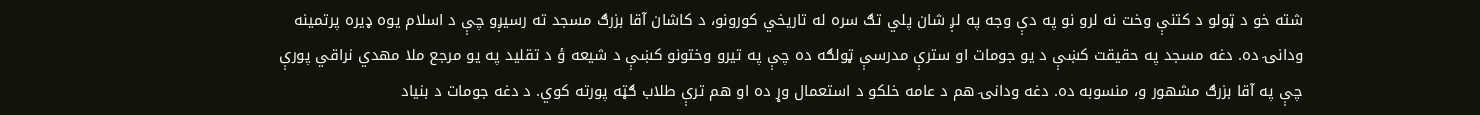شته خو د ټولو د کتنې وخت نه لرو نو په دې وجه په لږ شان پلي تګ سره له تاریخي کورونو، د کاشان آقا بزرګ مسجد ته رسیږو چې د اسلام یوه ډیره پرتمینه ودانۍ ده. دغه مسجد په حقیقت کښې د یو جومات او سترې مدرسې ټولګه ده چې په تیرو وختونو کښې د شیعه ؤ د تقلید په یو مرجع ملا مهدي نراقي پورې چې په آقا بزرګ مشهور و، منسوبه ده. دغه ودانۍ هم د عامه خلکو د استعمال وړ ده او هم ترې طلاب ګټه پورته کوي. د دغه جومات د بنیاد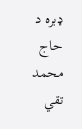ډبره د حاج محمد تقي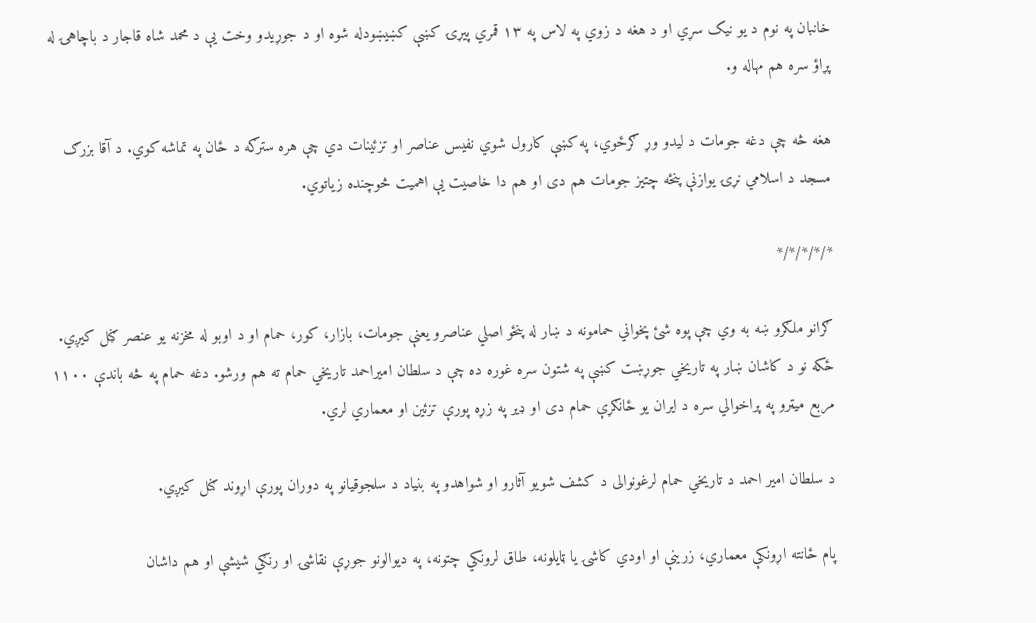خانبان په نوم د یو نیک سړي او د هغه د زوي په لاس په ۱۳ قمري پیړۍ کښې کښیښودله شوه او د جوړیدو وخت یې د محمد شاه قاجار د باچاهۍ له پړاؤ سره هم مهاله و.

هغه څه چې دغه جومات د لیدو وړ ګرځوي، په کښې کارول شوي نفیس عناصر او تزئینات دي چې هره سترګه د ځان په تماشه کوي. د آقا بزرګ مسجد د اسلامي نړۍ یوازنې پنځه چتیز جومات هم دی او هم دا خاصیت یې اهمیت څوچنده زیاتوي.

*/*/*/*/*

ګرانو ملګرو ښه به وي چې پوه شئ پخواني حمامونه د ښار له پنځو اصلي عناصرو یعنې جومات، بازار، کور، حمام او د اوبو له مخزنه یو عنصر ګڼل کیږي. ځکه نو د کاشان ښار په تاریخي جوړښت کښې په شتون سره غوره ده چې د سلطان امیراحمد تاریخي حمام ته هم ورشو. دغه حمام په څه باندې ۱۱۰۰ مربع میټرو په پراخوالي سره د ایران یو ځانګړې حمام دی او ډیر په زړه پورې تزئین او معماري لري.

د سلطان امیر احمد د تاریخي حمام لرغونوالی د کشف شویو آثارو او شواهدو په بنیاد د سلجوقیانو په دوران پورې اړوند ګنل کیږي.

پام ځانته اړونکې معماري، زرینې او اودي کاشۍ یا ټایلونه، طاق لرونکي چتونه، په دیوالونو جوړې نقاشۍ او رنګي شیشې او هم داشان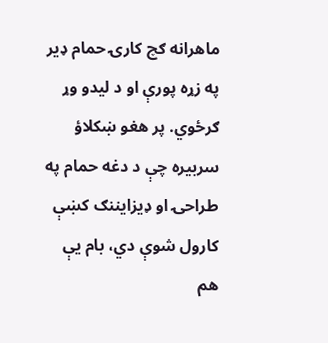ماهرانه ګچ کارۍ حمام ډیر په زړه پورې او د لیدو وړ ګرځوي. پر هغو ښکلاؤ سربیره چې د دغه حمام په طراحۍ او ډیزایننګ کښې کارول شوې دي، بام یې هم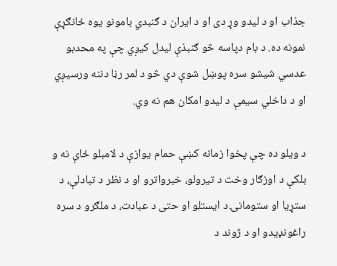جذاب او د لیدو وړ دی او د ایران د ګنبدي بامونو یوه ځانګړې نمونه ده. د بام دپاسه څو ګنبذې لیدل کیږي چې په محدبو عدسي شیشو سره پوښل شوې دي څو د لمر رڼا دننه ورسیږي او د داخلي سیمې د لیدو امکان هم نه وي.

د ویلو ده چې پخوا زمانه کښې حمام یوازې د لامبلو ځاې نه و بلکې د اوزګار وخت د تیرولو، خبرواترو او د نظر د تبادلې، د ستړیا او ستومانۍ د ایستلو او حتی د عبادت، د ملګرو د سره راغونډیدو او د ژوند د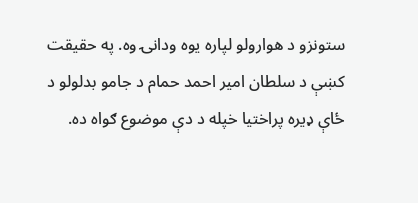ستونزو د هوارولو لپاره یوه ودانۍ وه. په حقیقت کښې د سلطان امیر احمد حمام د جامو بدلولو د ځاې ډیره پراختیا خپله د دې موضوع ګواه ده.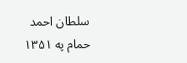سلطان احمد حمام په ۱۳۵۱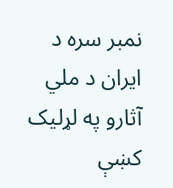نمبر سره د ایران د ملي آثارو په لړلیک کښې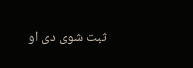ثبت شوی دی او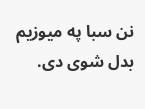نن سبا په میوزیم بدل شوی دی.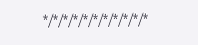*/*/*/*/*/*/*/*/*/*/*